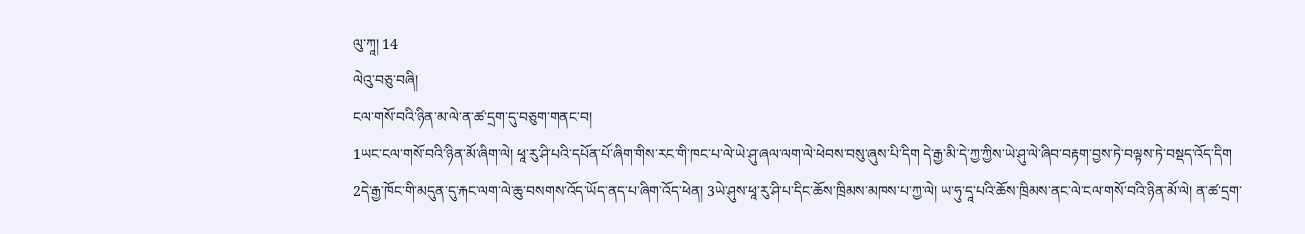ལུ་ཀཱ། 14
ལེའུ་བཅུ་བཞི།
ངལ་གསོ་བའི་ཉིན་མ་ལེ་ན་ཚ་དྲག་དུ་བཅུག་གནང་བ།
1ཡང་ངལ་གསོ་བའི་ཉིན་མོ་ཞིག་ལེ། ཕཱ་རུ་ཤི་པའི་དཔོན་པོ་ཞིག་གིས་རང་གི་ཁང་པ་ལེ་ཡེ་ཤུ་ཞལ་ལག་ལེ་ཕེབས་བསུ་ཞུས་པི་དིག དེ་རྒྱ་མི་དེ་ཀྱ་ཀྱིས་ཡེ་ཤུ་ལེ་ཞིབ་བརྟག་བྱས་ཏེ་བལྟས་ཏེ་བསྡད་འོད་དིག 2དེ་རྒྱ་ཁོང་གི་མདུན་དུ་རྐང་ལག་ལེ་ཆུ་བསགས་འོད་ཡོད་ནད་པ་ཞིག་འོད་ཕེན། 3ཡེ་ཤུས་ཕཱ་རུ་ཤི་པ་དིང་ཆོས་ཁྲིམས་མཁས་པ་ཀྱ་ལེ། ཡ་ཧུ་དཱ་པའི་ཆོས་ཁྲིམས་ནང་ལེ་ངལ་གསོ་བའི་ཉིན་མོ་ལེ། ན་ཚ་དྲག་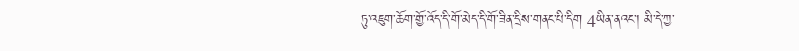ཏུ་འཇུག་ཆོག་གྱོ་འོད་དི་གོ་མེད་དི་གོ་ཟིན་དྲིས་གནང་པི་དིག 4ཡིན་ནའང་། མི་དེ་ཀྱ་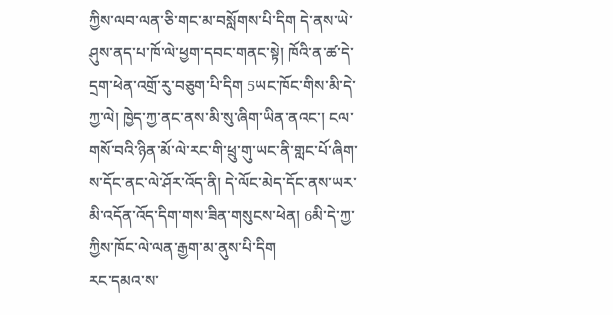ཀྱིས་ལབ་ལན་ཅི་གང་མ་བསློགས་པི་དིག དེ་ནས་ཡེ་ཤུས་ནད་པ་ཁོ་ལེ་ཕྱག་དབང་གནང་སྟེ། ཁོའི་ན་ཚ་དེ་དྲག་ཕེན་འགྲོ་རུ་བཅུག་པི་དིག 5ཡང་ཁོང་གིས་མི་དེ་ཀྱ་ལེ། ཁྱེད་ཀྱ་ནང་ནས་མི་སུ་ཞིག་ཡིན་ནའང་། ངལ་གསོ་བའི་ཉིན་མོ་ལེ་རང་གི་ཕྲུ་གུ་ཡང་ནི་གླང་པོ་ཞིག་ས་དོང་ནང་ལེ་ཤོར་འོད་ནི། དེ་ལོང་མེད་དོང་ནས་ཡར་མི་འདོན་འོད་དིག་གས་ཟིན་གསུངས་ཕེན། 6མི་དེ་ཀྱ་ཀྱིས་ཁོང་ལེ་ལན་རྒྱག་མ་ནུས་པི་དིག
རང་དམའ་ས་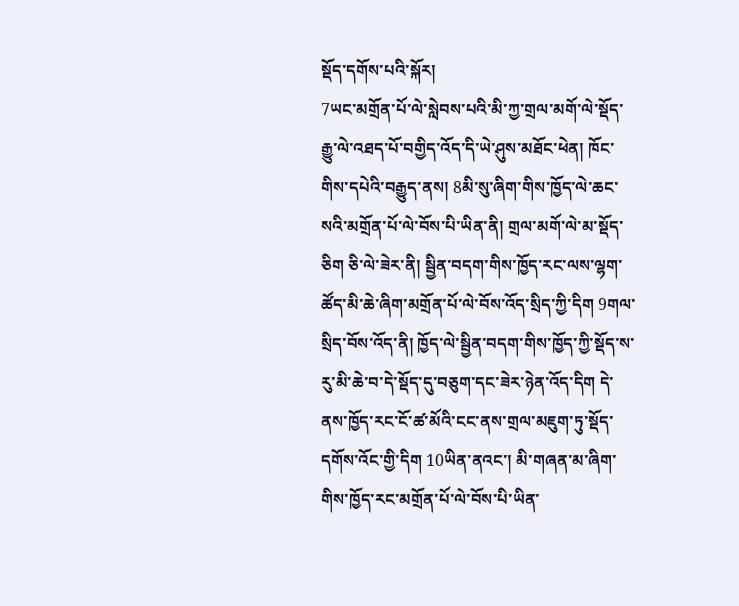སྡོད་དགོས་པའི་སྐོར།
7ཡང་མགྲོན་པོ་ལེ་སླེབས་པའི་མི་ཀྱ་གྲལ་མགོ་ལེ་སྡོད་རྒྱུ་ལེ་འཐད་པོ་བགྱིད་འོད་དི་ཡེ་ཤུས་མཐོང་ཕེན། ཁོང་གིས་དཔེའི་བརྒྱུད་ནས། 8མི་སུ་ཞིག་གིས་ཁྱོད་ལེ་ཆང་སའི་མགྲོན་པོ་ལེ་བོས་པི་ཡིན་ནི། གྲལ་མགོ་ལེ་མ་སྡོད་ཅིག ཅི་ལེ་ཟེར་ནི། སྦྱིན་བདག་གིས་ཁྱོད་རང་ལས་ལྷག་ཚོད་མི་ཆེ་ཞིག་མགྲོན་པོ་ལེ་བོས་འོད་སྲིད་ཀྱི་དིག 9གལ་སྲིད་བོས་འོད་ནི། ཁྱོད་ལེ་སྦྱིན་བདག་གིས་ཁྱོད་ཀྱི་སྡོད་ས་རུ་མི་ཆེ་བ་དེ་སྡོད་དུ་བཅུག་དང་ཟེར་ཉེན་འོད་དིག དེ་ནས་ཁྱོད་རང་ངོ་ཚ་མོའི་ངང་ནས་གྲལ་མཇུག་ཏུ་སྡོད་དགོས་འོང་གྱི་དིག 10ཡིན་ནའང་། མི་གཞན་མ་ཞིག་གིས་ཁྱོད་རང་མགྲོན་པོ་ལེ་བོས་པི་ཡིན་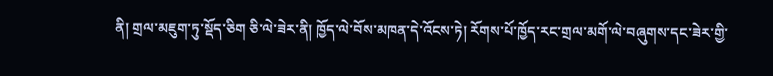ནི། གྲལ་མཇུག་ཏུ་སྡོད་ཅིག ཅི་ལེ་ཟེར་ནི། ཁྱོད་ལེ་བོས་མཁན་དེ་འོངས་ཏེ། རོགས་པོ་ཁྱོད་རང་གྲལ་མགོ་ལེ་བཞུགས་དང་ཟེར་གྱི་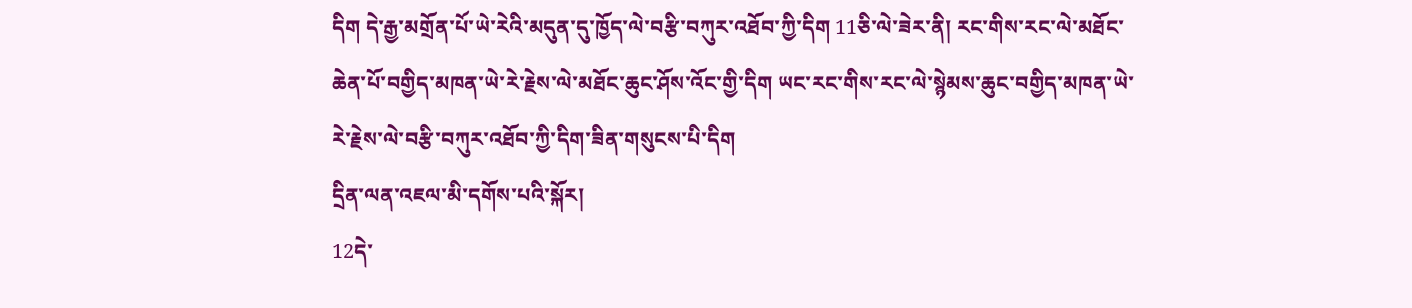དིག དེ་རྒྱ་མགྲོན་པོ་ཡེ་རེའི་མདུན་དུ་ཁྱོད་ལེ་བརྩི་བཀུར་འཐོབ་ཀྱི་དིག 11ཅི་ལེ་ཟེར་ནི། རང་གིས་རང་ལེ་མཐོང་ཆེན་པོ་བགྱིད་མཁན་ཡེ་རེ་རྗེས་ལེ་མཐོང་ཆུང་ཤོས་འོང་གྱི་དིག ཡང་རང་གིས་རང་ལེ་སྙེམས་ཆུང་བགྱིད་མཁན་ཡེ་རེ་རྗེས་ལེ་བརྩི་བཀུར་འཐོབ་ཀྱི་དིག་ཟིན་གསུངས་པི་དིག
དྲིན་ལན་འཇལ་མི་དགོས་པའི་སྐོར།
12དེ་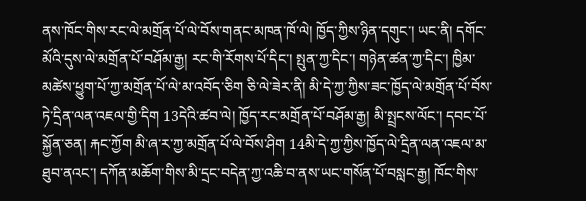ནས་ཁོང་གིས་རང་ལེ་མགྲོན་པོ་ལེ་བོས་གནང་མཁན་ཁོ་ལེ། ཁྱོད་ཀྱིས་ཉིན་དགུང་། ཡང་ནི། དགོང་མོའི་དུས་ལེ་མགྲོན་པོ་བཤོམ་རྒྱ། རང་གི་རོགས་པོ་དིང་། སྤུན་ཀྱ་དིང་། གཉེན་ཚན་ཀྱ་དིང་། ཁྱིམ་མཚེས་ཕྱུག་པོ་ཀྱ་མགྲོན་པོ་ལེ་མ་འབོད་ཅིག ཅི་ལེ་ཟེར་ནི། མི་དེ་ཀྱ་ཀྱིས་ཟང་ཁྱོད་ལེ་མགྲོན་པོ་བོས་ཏེ་དྲིན་ལན་འཇལ་གྱི་དིག 13དེའི་ཚབ་ལེ། ཁྱོད་རང་མགྲོན་པོ་བཤོམ་རྒྱ། མི་སྤྲངས་ལོང་། དབང་པོ་སྐྱོན་ཅན། རྐང་ཀྱོག མི་ཞ་ར་ཀྱ་མགྲོན་པོ་ལེ་བོས་ཤིག 14མི་དེ་ཀྱ་ཀྱིས་ཁྱོད་ལེ་དྲིན་ལན་འཇལ་མ་ཐུབ་ནའང་། དཀོན་མཆོག་གིས་མི་དྲང་བདེན་ཀྱ་འཆི་བ་ནས་ཡང་གསོན་པོ་བསླང་རྒྱ། ཁོང་གིས་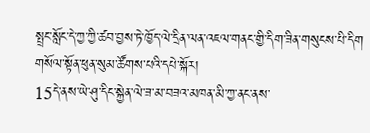སྤྲང་སློང་དེ་ཀྱ་ཀྱི་ཚབ་བྱས་ཏེ་ཁྱོད་ལེ་དྲིན་ལན་འཇལ་གནང་གྱི་དིག་ཟིན་གསུངས་པི་དིག
གསོལ་སྟོན་ཕུན་སུམ་ཚོགས་པའི་དཔེ་སྐོར།
15དེ་ནས་ཡེ་ཤུ་དིང་སྐྱེན་ལེ་ཟ་མ་བཟའ་མཁན་མི་ཀྱ་ནང་ནས་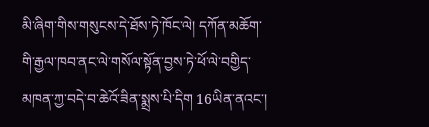མི་ཞིག་གིས་གསུངས་དེ་ཐོས་ཏེ་ཁོང་ལེ། དཀོན་མཆོག་གི་རྒྱལ་ཁབ་ནང་ལེ་གསོལ་སྟོན་བྱས་ཏེ་ཕོ་ལེ་བགྱིད་མཁན་ཀྱ་བདེ་བ་ཆེའོ་ཟིན་སྨྲས་པི་དིག 16ཡིན་ནའང་།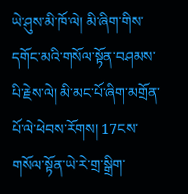ཡེ་ཤུས་མི་ཁོ་ལེ། མི་ཞིག་གིས་དགོང་མའི་གསོལ་སྟོན་བཤམས་པི་རྗེས་ལེ། མི་མང་པོ་ཞིག་མགྲོན་པོ་ལེ་ཕེབས་རོགས། 17ངས་གསོལ་སྟོན་ཡེ་རེ་གྲ་སྒྲིག་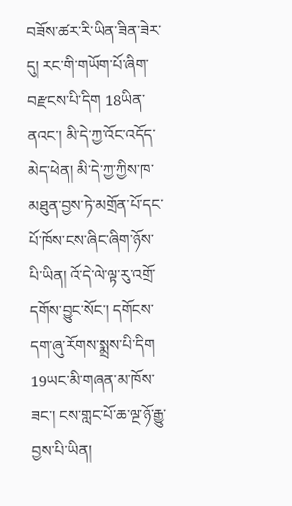བཟོས་ཚར་རི་ཡིན་ཟིན་ཟེར་དུ། རང་གི་གཡོག་པོ་ཞིག་བརྫངས་པི་དིག 18ཡིན་ནའང་། མི་དེ་ཀྱ་འོང་འདོད་མེད་ཕེན། མི་དེ་ཀྱ་ཀྱིས་ཁ་མཐུན་བྱས་ཏེ་མགྲོན་པོ་དང་པོ་ཁོས་ངས་ཞིང་ཞིག་ཉོས་པི་ཡིན། འོ་དེ་ལེ་ལྟ་རུ་འགྲོ་དགོས་བྱུང་སོང་། དགོངས་དག་ཞུ་རོགས་སྨྲས་པི་དིག 19ཡང་མི་གཞན་མ་ཁོས་ཟང་། ངས་གླང་པོ་ཆ་ལྔ་ཉོ་རྒྱུ་བྱས་པི་ཡིན།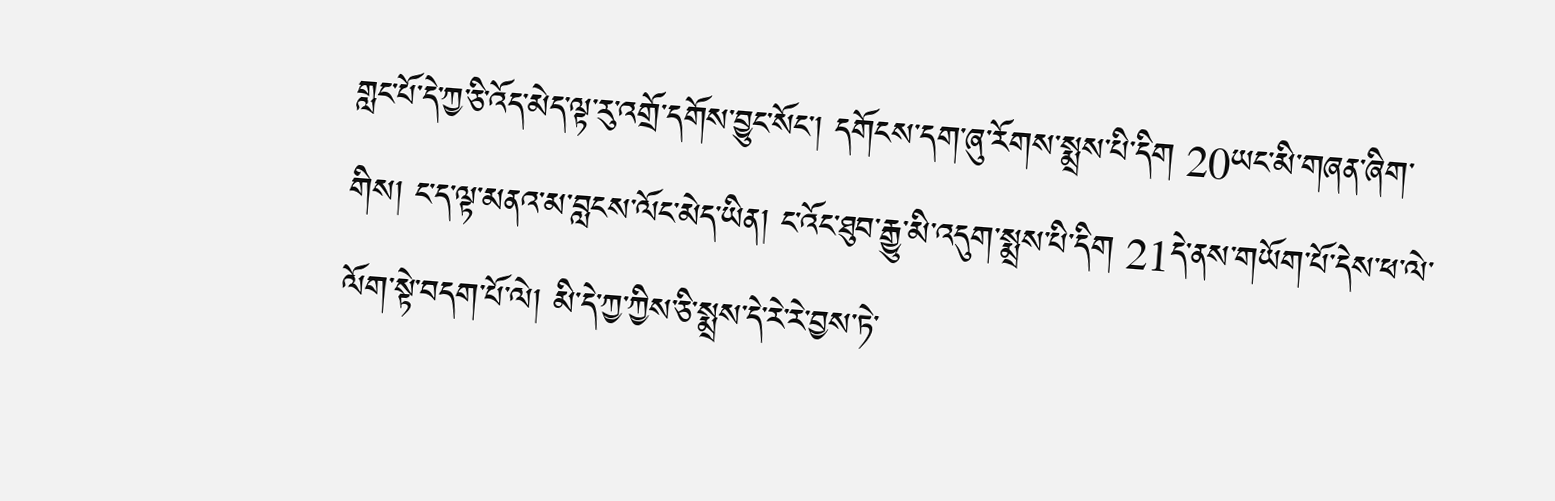གླང་པོ་དེ་ཀྱ་ཅི་འོད་མེད་ལྟ་རུ་འགྲོ་དགོས་བྱུང་སོང་། དགོངས་དག་ཞུ་རོགས་སྨྲས་པི་དིག 20ཡང་མི་གཞན་ཞིག་གིས། ང་ད་ལྟ་མནའ་མ་བླངས་ལོང་མེད་ཡིན། ང་འོང་ཐུབ་རྒྱུ་མི་འདུག་སྨྲས་པི་དིག 21དེ་ནས་གཡོག་པོ་དེས་ཕ་ལེ་ལོག་སྟེ་བདག་པོ་ལེ། མི་དེ་ཀྱ་ཀྱིས་ཅི་སྨྲས་དེ་རེ་རེ་བྱས་ཏེ་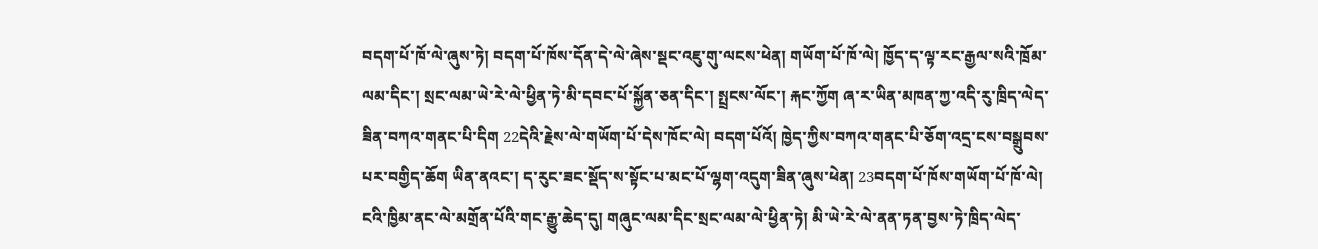བདག་པོ་ཁོ་ལེ་ཞུས་ཏེ། བདག་པོ་ཁོས་དོན་དེ་ལེ་ཞེས་སྡང་འཇུ་གུ་ལངས་ཕེན། གཡོག་པོ་ཁོ་ལེ། ཁྱོད་ད་ལྟ་རང་རྒྱལ་སའི་ཁྲོམ་ལམ་དིང་། སྲང་ལམ་ཡེ་རེ་ལེ་ཕྱིན་ཏེ་མི་དབང་པོ་སྐྱོན་ཅན་དིང་། སྤྲངས་ལོང་། རྐང་ཀྱོག ཞ་ར་ཡིན་མཁན་ཀྱ་འདི་རུ་ཁྲིད་ལེད་ཟིན་བཀའ་གནང་པི་དིག 22དེའི་རྗེས་ལེ་གཡོག་པོ་དེས་ཁོང་ལེ། བདག་པོའོ། ཁྱེད་ཀྱིས་བཀའ་གནང་པི་ཅོག་འདྲ་ངས་བསྒྲུབས་པར་བགྱིད་ཆོག ཡིན་ནའང་། ད་རུང་ཟང་སྡོད་ས་སྟོང་པ་མང་པོ་ལྷག་འདུག་ཟིན་ཞུས་ཕེན། 23བདག་པོ་ཁོས་གཡོག་པོ་ཁོ་ལེ། ངའི་ཁྱིམ་ནང་ལེ་མགྲོན་པོའི་གང་རྒྱུ་ཆེད་དུ། གཞུང་ལམ་དིང་སྲང་ལམ་ལེ་ཕྱིན་ཏེ། མི་ཡེ་རེ་ལེ་ནན་ཏན་བྱས་ཏེ་ཁྲིད་ལེད་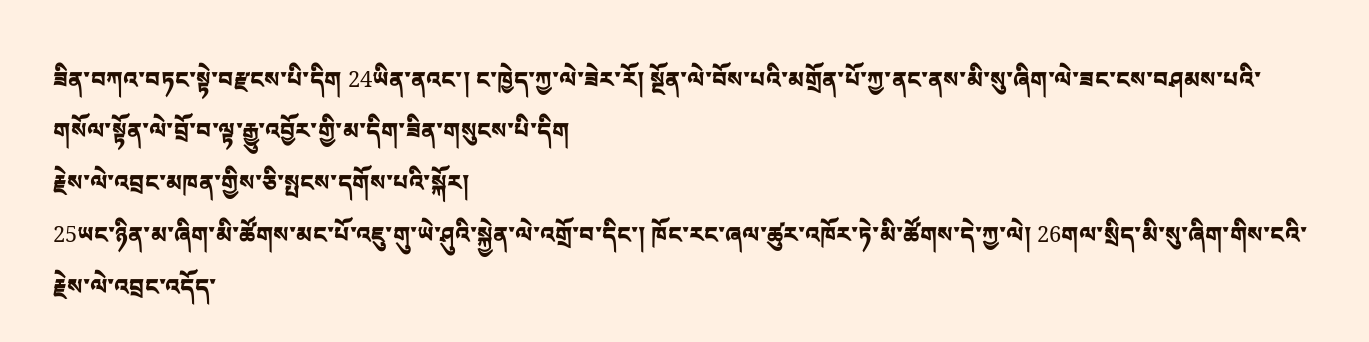ཟིན་བཀའ་བཏང་སྟེ་བརྫངས་པི་དིག 24ཡིན་ནའང་། ང་ཁྱེད་ཀྱ་ལེ་ཟེར་རོ། སྔོན་ལེ་བོས་པའི་མགྲོན་པོ་ཀྱ་ནང་ནས་མི་སུ་ཞིག་ལེ་ཟང་ངས་བཤམས་པའི་གསོལ་སྟོན་ལེ་བྲོ་བ་ལྟ་རྒྱུ་འབྱོར་གྱི་མ་དིག་ཟིན་གསུངས་པི་དིག
རྗེས་ལེ་འབྲང་མཁན་གྱིས་ཅི་སྤངས་དགོས་པའི་སྐོར།
25ཡང་ཉིན་མ་ཞིག་མི་ཚོགས་མང་པོ་འཇུ་གུ་ཡེ་ཤུའི་སྐྱེན་ལེ་འགྲོ་བ་དིང་། ཁོང་རང་ཞལ་ཚུར་འཁོར་ཏེ་མི་ཚོགས་དེ་ཀྱ་ལེ། 26གལ་སྲིད་མི་སུ་ཞིག་གིས་ངའི་རྗེས་ལེ་འབྲང་འདོད་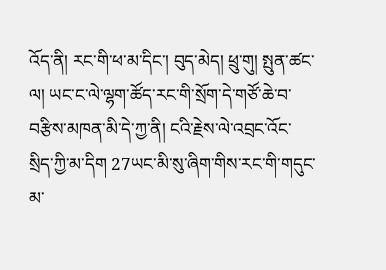འོད་ནི། རང་གི་ཕ་མ་དིང་། བུད་མེད། ཕྲུ་གུ། སྤུན་ཚང་ལ། ཡང་ང་ལེ་ལྷག་ཚོད་རང་གི་སྲོག་དེ་གཙོ་ཆེ་བ་བརྩིས་མཁན་མི་དེ་ཀྱ་ནི། ངའི་རྗེས་ལེ་འབྲང་འོང་སྲིད་ཀྱི་མ་དིག 27ཡང་མི་སུ་ཞིག་གིས་རང་གི་གདུང་མ་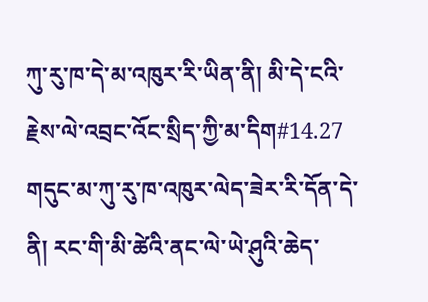ཀུ་རུ་ཁ་དེ་མ་འཁུར་རི་ཡིན་ནི། མི་དེ་ངའི་རྗེས་ལེ་འབྲང་འོང་སྲིད་ཀྱི་མ་དིག#14.27 གདུང་མ་ཀུ་རུ་ཁ་འཁུར་ལེད་ཟེར་རི་དོན་དེ་ནི། རང་གི་མི་ཚེའི་ནང་ལེ་ཡེ་ཤུའི་ཆེད་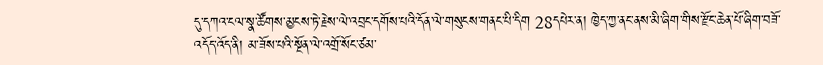དུ་དཀའ་ངལ་སྣ་ཚོགས་མྱངས་ཏེ་རྗེས་ལེ་འབྲང་དགོས་པའི་དོན་ལེ་གསུངས་གནང་པི་དིག 28དཔེར་ན། ཁྱེད་ཀྱ་ནང་ནས་མི་ཞིག་གིས་རྫོང་ཆེན་པོ་ཞིག་བཟོ་འདོད་འོད་ནི། མ་ཟོས་པའི་སྔོན་ལེ་འགྲོ་སོང་ཙམ་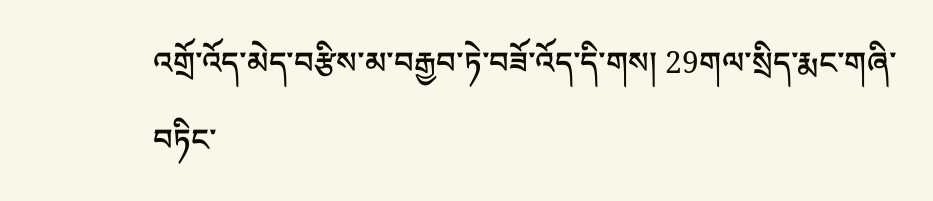འགྲོ་འོད་མེད་བརྩིས་མ་བརྒྱབ་ཏེ་བཟོ་འོད་དི་གས། 29གལ་སྲིད་རྨང་གཞི་བཏིང་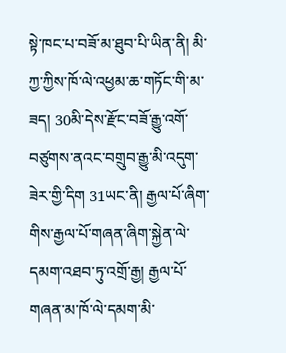སྟེ་ཁང་པ་བཟོ་མ་ཐུབ་པི་ཡིན་ནི། མི་ཀྱ་ཀྱིས་ཁོ་ལེ་འཕྱམ་ཆ་གཏོང་གི་མ་ཟད། 30མི་དེས་རྫོང་བཟོ་རྒྱུ་འགོ་བཙུགས་ནའང་བགྲུབ་རྒྱུ་མི་འདུག་ཟེར་གྱི་དིག 31ཡང་ནི། རྒྱལ་པོ་ཞིག་གིས་རྒྱལ་པོ་གཞན་ཞིག་སྐྱེན་ལེ་དམག་འཐབ་ཏུ་འགྲོ་རྒྱ། རྒྱལ་པོ་གཞན་མ་ཁོ་ལེ་དམག་མི་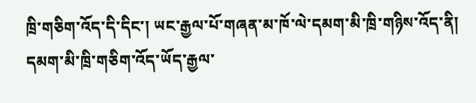ཁྲི་གཅིག་འོད་དི་དིང་། ཡང་རྒྱལ་པོ་གཞན་མ་ཁོ་ལེ་དམག་མི་ཁྲི་གཉིས་འོད་ནི། དམག་མི་ཁྲི་གཅིག་འོད་ཡོད་རྒྱལ་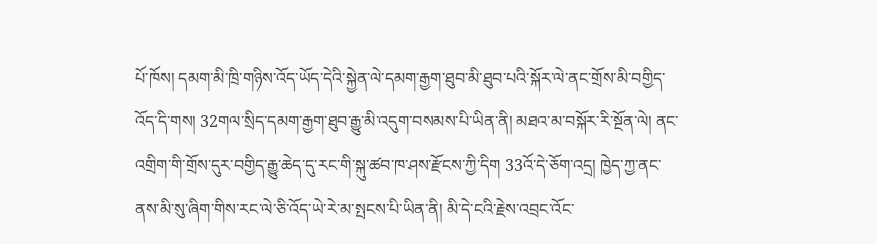པོ་ཁོས། དམག་མི་ཁྲི་གཉིས་འོད་ཡོད་དེའི་སྐྱེན་ལེ་དམག་རྒྱག་ཐུབ་མི་ཐུབ་པའི་སྐོར་ལེ་ནང་གྲོས་མི་བགྱིད་འོད་དི་གས། 32གལ་སྲིད་དམག་རྒྱག་ཐུབ་རྒྱུ་མི་འདུག་བསམས་པི་ཡིན་ནི། མཐའ་མ་བསྐོར་རི་སྔོན་ལེ། ནང་འགྲིག་གི་གྲོས་དུར་བགྱིད་རྒྱུ་ཆེད་དུ་རང་གི་སྐུ་ཚབ་ཁ་ཤས་རྫོངས་ཀྱི་དིག 33འོ་དེ་ཅོག་འདྲ། ཁྱེད་ཀྱ་ནང་ནས་མི་སུ་ཞིག་གིས་རང་ལེ་ཅི་འོད་ཡེ་རེ་མ་སྤངས་པི་ཡིན་ནི། མི་དེ་ངའི་རྗེས་འབྲང་འོང་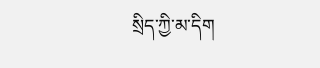སྲིད་ཀྱི་མ་དིག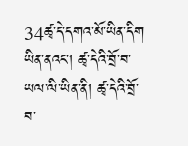34ཚྭ་དེ་དགའ་མོ་ཡིན་དིག ཡིན་ནའང་། ཚྭ་དེའི་བྲོ་བ་ཡལ་ལི་ཡིན་ནི། ཚྭ་དེའི་བྲོ་བ་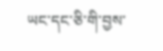ཡང་དང་ཅི་གི་བྱས་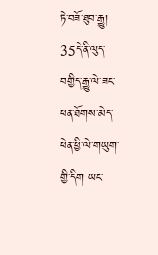ཏེ་བཟོ་ཐུབ་རྒྱུ། 35དེ་ནི་ལུད་བགྱིད་རྒྱུ་ལེ་ཟང་ཕན་ཐོགས་མེད་ཕེན་ཕྱི་ལེ་གཡུག་གྱི་དིག ཡང་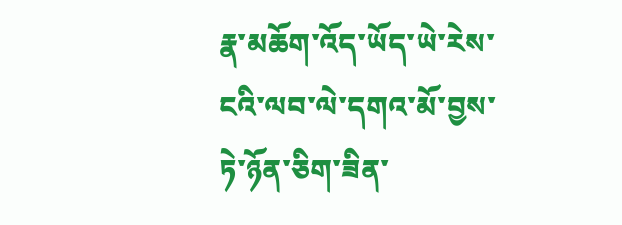རྣ་མཆོག་འོད་ཡོད་ཡེ་རེས་ངའི་ལབ་ལེ་དགའ་མོ་བྱས་ཏེ་ཉོན་ཅིག་ཟིན་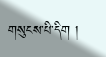གསུངས་པི་དིག །